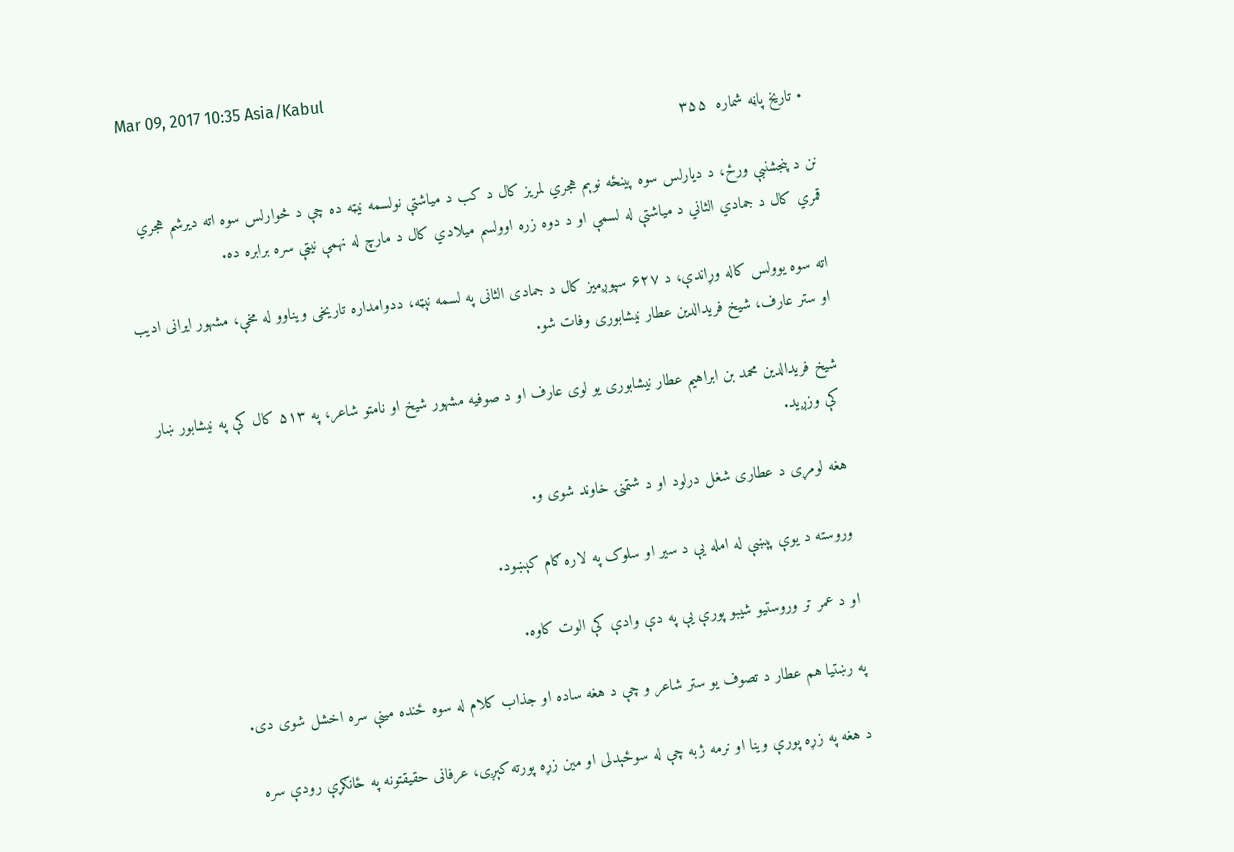Mar 09, 2017 10:35 Asia/Kabul
  • تاریخ پاڼه شماره  ۳۵۵

نن د پنجشنبې ورځ، د دیارلس سوه پینځه نوېم هجري لمریز کال د کب د میاشتې نولسمه نیټه ده چې د څوارلس سوه اته دیرشم هجري قمري کال د جمادي الثاني د میاشتې له لسمې او د دوه زره اوولسم میلادي کال د مارچ له نهمې نیټې سره برابره ده.

اته سوه یوولس کاله وړاندې، د ۶۲۷ سپوږمیز کال د جمادی الثانی په لسمه نېټه، ددوامداره تاریخی ویناوو له مخې، مشهور ایرانی ادیب او ستر عارف، شیخ فریدالدین عطار نیشابوری وفات شو.

شیخ فریدالدین محمد بن ابراهیم عطار نیشابوری یو لوی عارف او د صوفیه مشهور شیخ او نامتو شاعر، په ۵۱۳ کال کې په نیشابور ښار کې وزږید.

هغه لومړی د عطاری شغل درلود او د شتمنۍ خاوند شوی و.

وروسته د یوې پېښې له امله یې د سیر او سلوک په لاره ګام کېښود.

او د عمر تر وروستیو شیبو پورې یې په دې وادې کې الوت کاوه.

په رښتیا هم عطار د تصوف یو ستر شاعر و چې د هغه ساده او جذاب کلام له سوه ځنده مینې سره اخشل شوی دی.

د هغه په زړه پورې وینا او نرمه ژبه چې له سوځېدلی او مین زړه پورته کېږی، عرفانی حقیقتونه په ځانګړې رودې سره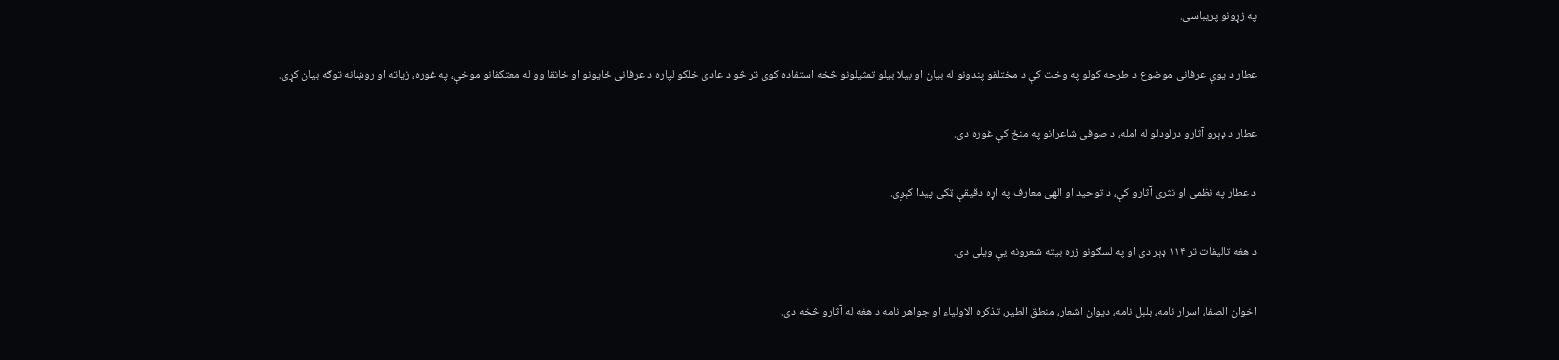په زړونو پریباسی.

عطار د یوې عرفانی موضوع د طرحه کولو په وخت کې د مختلفو پندونو له بیان او بیلا بیلو تمثیلونو څخه استفاده کوی تر څو د عادی خلکو لپاره د عرفانی ځایونو او خانقا وو له معتکفانو موخې، په غوره، زیاته او روښانه توګه بیان کړی.

عطار د ډېرو آثارو درلودلو له امله، د صوفی شاعرانو په منځ کې غوره دی.

د عطار په نظمی او نثری آثارو کې، د توحید او الهی معارف په اړه دقیقې ټکی پیدا کېږی.

د هغه تالیفات تر ۱۱۴ ډېر دی او په لسګونو زره بیته شعرونه یې ویلی دی.

اخوان الصفا، اسرار نامه، بلبل نامه، دیوان اشعار، منطق الطیر، تذکره الاولیاء او جواهر نامه د هغه له آثارو څخه دی.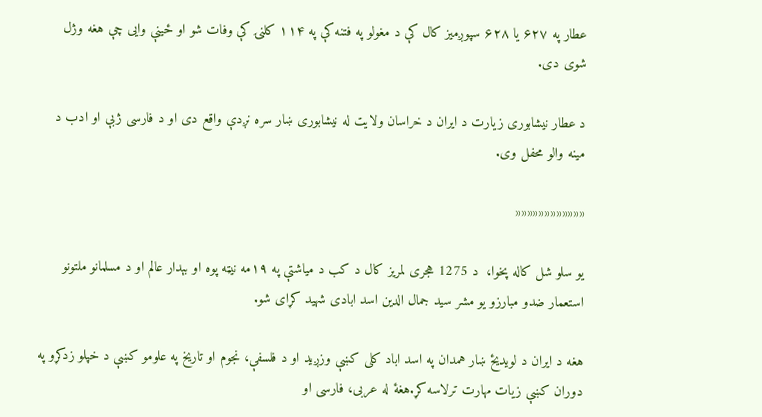عطار په ۶۲۷ یا ۶۲۸ سپوږمیز کال کې د مغولو په فتنه کې په ۱۱۴ کلنۍ کې وفات شو او ځینې وایی چې هغه وژل شوی دی.

د عطار نیشابوری زیارت د ایران د خراسان ولایت له نیشابوری ښار سره نږدې واقع دی او د فارسی ژبې او ادب د مینه والو محفل وی.

««««««««««««

یو سلو شل کاله پخوا،  د 1275 هجری لمریز کال د کب د میاشتې په ۱۹مه نیټه پوه او بېدار عالم او د مسلمانو ملتونو استعمار ضدو مبارزو یو مشر سید جمال الدین اسد ابادی شهید کړای شو.

هغه د ایران د لویدیځ ښار همدان په اسد اباد کلی کښې وزږید او د فلسفې، نجوم او تاریخ په علومو کښې د خپلو زدکړو په دوران کښې زیات مهارت ترلاسه کړ.هغۀ له عربی، فارسی او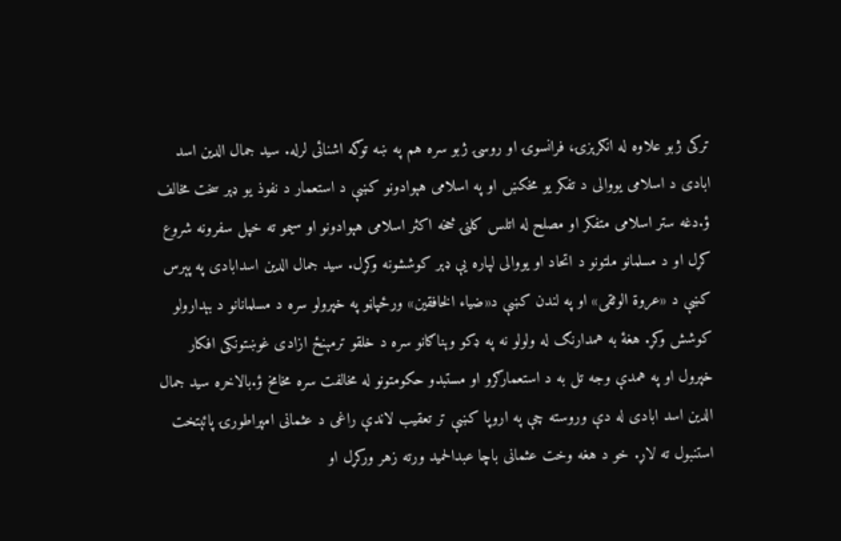ترکی ژبو علاوه له انګرېزۍ، فرانسوۍ او روسۍ ژبو سره هم په ښه توګه اشنائی لرله. سید جمال الدین اسد ابادی د اسلامی یووالی د تفکر یو مخکښ او په اسلامی هېوادونو کښې د استعمار د نفوذ یو ډېر سخت مخالف ؤ.دغه ستر اسلامی متفکر او مصلح له اتلس کلنۍ څخه اکثر اسلامی هېوادونو او سیمو ته خپل سفرونه شروع کړل او د مسلمانو ملتونو د اتحاد او یووالی لپاره یې ډېر کوششونه وکړل. سید جمال الدین اسدابادی په پېرس کښې د «عروة الوثقی» او په لندن کښې د«ضیاء الخافقین» ورځپاڼو په خپرولو سره د مسلمانانو د بېدارولو کوشش وکړ. هغۀ به همدارنګ له ولولو نه په ډکو وېناګانو سره د خلقو ترمېنځ ازادی غوښتونکی افکار خپرول او په همدې وجه تل به د استعمارګرو او مستبدو حکومتونو له مخالفت سره مخامخ ؤ.بالاخره سید جمال الدین اسد ابادی له دې وروسته چې په اروپا کښې تر تعقیب لاندې راغی د عثمانی امپراطورۍ پائېتخت استنبول ته لاړ. خو د هغه وخت عثمانی باچا عبدالحمید ورته زهر ورکړل او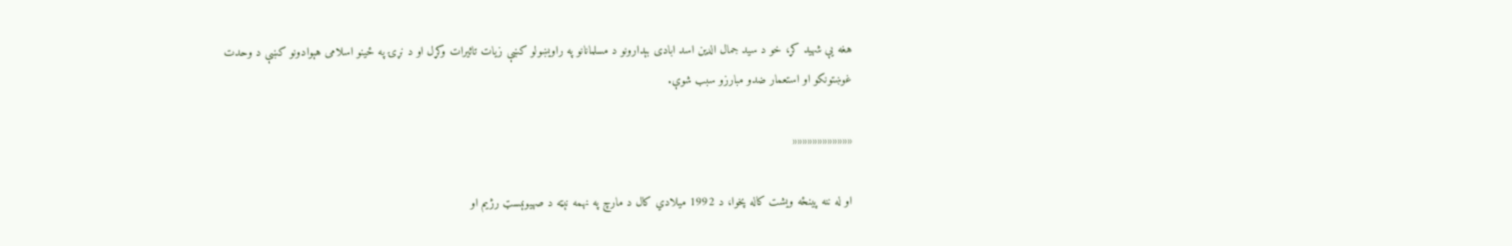هغه یې شهید کړ، خو د سید جمال الدین اسد ابادی بېدارونو د مسلمانانو په راویښولو کښې زیات تاثیرات وکړل او د نړۍ په ځینو اسلامی هېوادونو کښې د وحدت غوښتونکو او استعمار ضدو مبارزو سبب شوې.

««««««««««««

او له ننه پینځه ویشت کاله پخوا، د 1992 ميلادي کال د مارچ په نهمه نېټه د صهيونېسټ رژيم او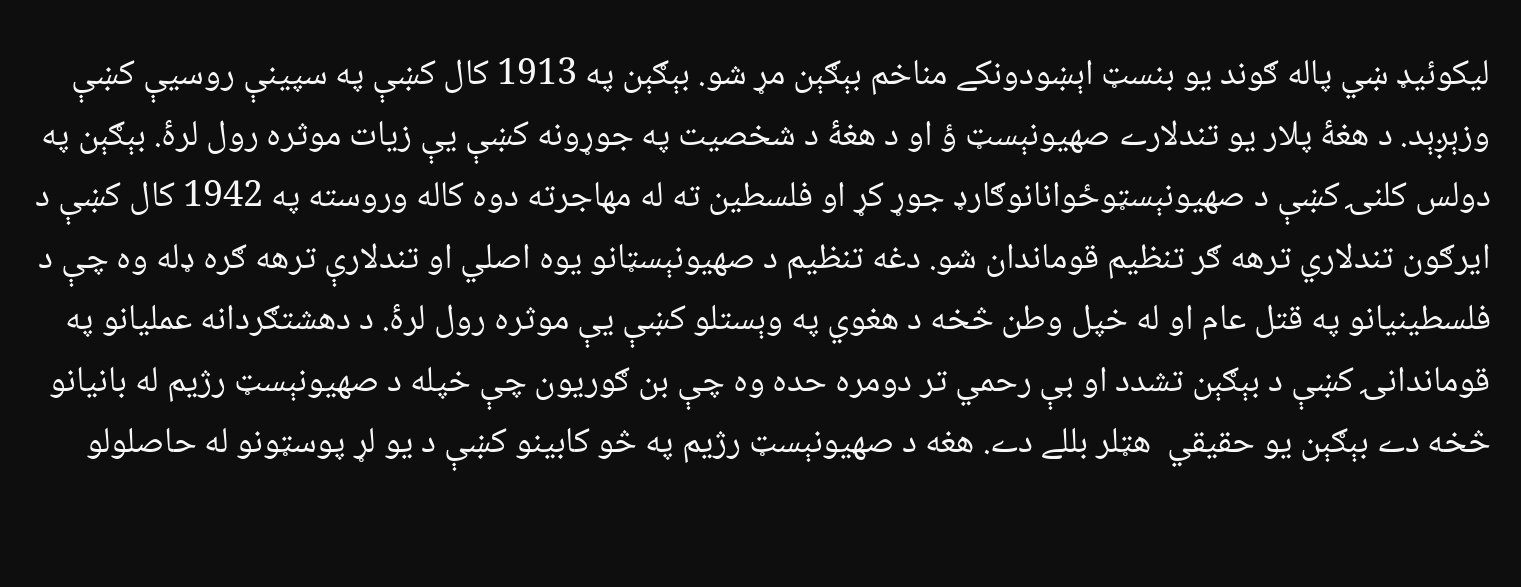ليکوئيډ ښي پاله ګوند يو بنسټ اېښودونکے مناخم بېګېن مړ شو. بېګېن په 1913 کال کښې په سپينې روسيې کښې وزېږېد. د هغۀ پلار يو تندلارے صهيونېسټ ؤ او د هغۀ د شخصيت په جوړونه کښې يې زيات موثره رول لرۀ. بېګېن په دولس کلنۍ کښې د صهيونېسټوځوانانوګارډ جوړ کړ او فلسطين ته له مهاجرته دوه کاله وروسته په 1942 کال کښې د ايرګون تندلاري ترهه ګر تنظيم قوماندان شو. دغه تنظيم د صهيونېسټانو يوه اصلي او تندلارې ترهه ګره ډله وه چې د فلسطينيانو په قتل عام او له خپل وطن څخه د هغوي په وېستلو کښې يې موثره رول لرۀ. د دهشتګردانه عمليانو په قوماندانۍ کښې د بېګېن تشدد او بې رحمي تر دومره حده وه چې بن ګوريون چې خپله د صهيونېسټ رژيم له بانيانو څخه دے بېګېن يو حقيقي  هټلر بللے دے. هغه د صهيونېسټ رژيم په څو کابينو کښې د يو لړ پوسټونو له حاصلولو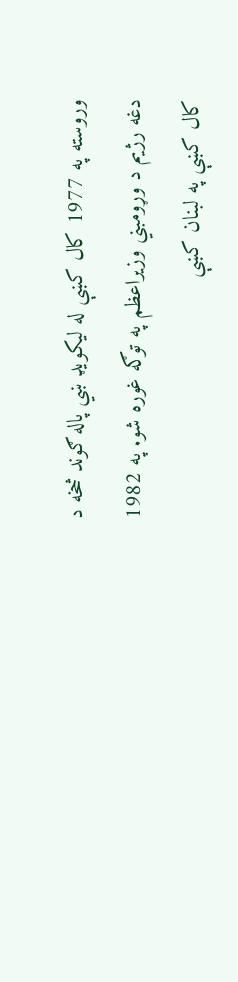وروسته په 1977 کال کښې له ليکويډ ښي پاله ګوند څخه د دغه رژيم د وړومبني وزيراعظم په توګه غوره شو. په 1982 کال کښې په لبنان کښې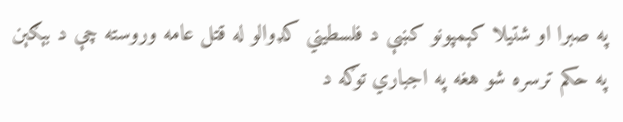په صبرا او شتيلا کېمپونو کښې د فلسطيني کډوالو له قتل عامه وروسته چې د بېګېن په حکم ترسره شو هغه په اجباري توګه د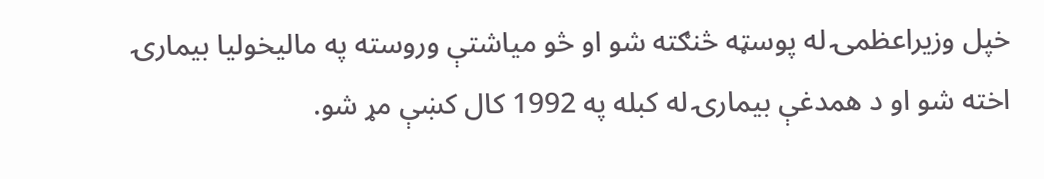خپل وزيراعظمۍ له پوسټه څنګته شو او څو مياشتې وروسته په ماليخوليا بيمارۍ اخته شو او د همدغې بيمارۍ له کبله په 1992 کال کښې مړ شو.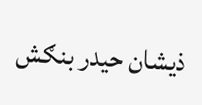ذیشان حیدر بنګش